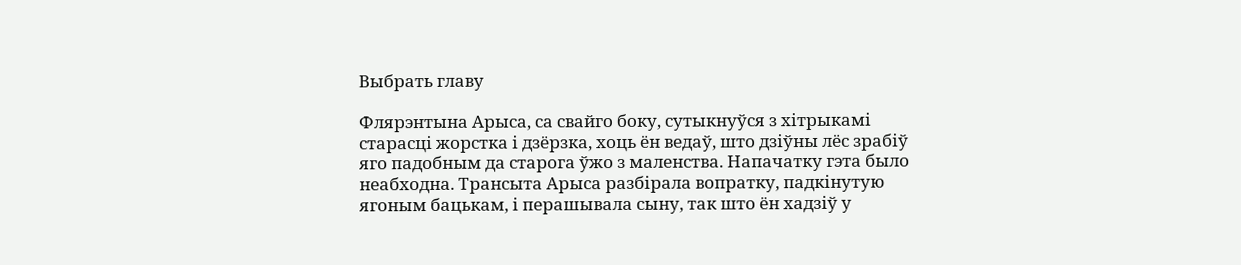Выбрать главу

Флярэнтына Арыса, са свайго боку, сутыкнуўся з хітрыкамі старасці жорстка і дзёрзка, хоць ён ведаў, што дзіўны лёс зрабіў яго падобным да старога ўжо з маленства. Напачатку гэта было неабходна. Трансыта Арыса разбірала вопратку, падкінутую ягоным бацькам, і перашывала сыну, так што ён хадзіў у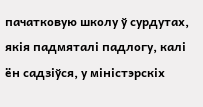пачатковую школу ў сурдутах, якія падмяталі падлогу, калі ён садзіўся, у міністэрскіх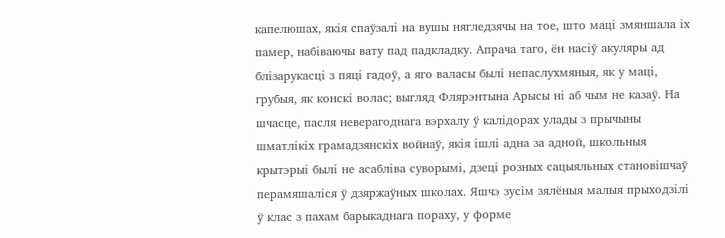капелюшах, якія спаўзалі на вушы нягледзячы на тое, што маці змяншала іх памер, набіваючы вату пад падкладку. Апрача таго, ён насіў акуляры ад блізарукасці з пяці гадоў, а яго валасы былі непаслухмяныя, як у маці, грубыя, як конскі волас; выгляд Флярэнтына Арысы ні аб чым не казаў. На шчасце, пасля неверагоднага вэрхалу ў калідорах улады з прычыны шматлікіх грамадзянскіх войнаў, якія ішлі адна за адной, школьныя крытэрыі былі не асабліва суворымі, дзеці розных сацыяльных становішчаў перамяшаліся ў дзяржаўных школах. Яшчэ зусім зялёныя малыя прыходзілі ў клас з пахам барыкаднага пораху, у форме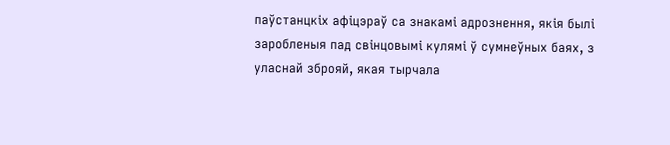паўстанцкіх афіцэраў са знакамі адрознення, якія былі заробленыя пад свінцовымі кулямі ў сумнеўных баях, з уласнай зброяй, якая тырчала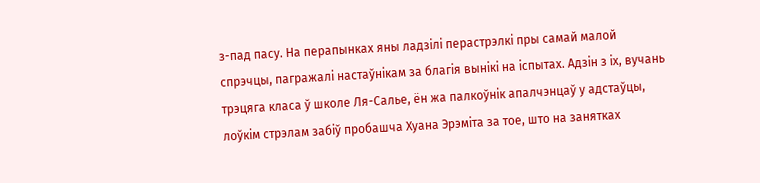з-пад пасу. На перапынках яны ладзілі перастрэлкі пры самай малой спрэчцы, пагражалі настаўнікам за благія вынікі на іспытах. Адзін з іх, вучань трэцяга класа ў школе Ля-Салье, ён жа палкоўнік апалчэнцаў у адстаўцы, лоўкім стрэлам забіў пробашча Хуана Эрэміта за тое, што на занятках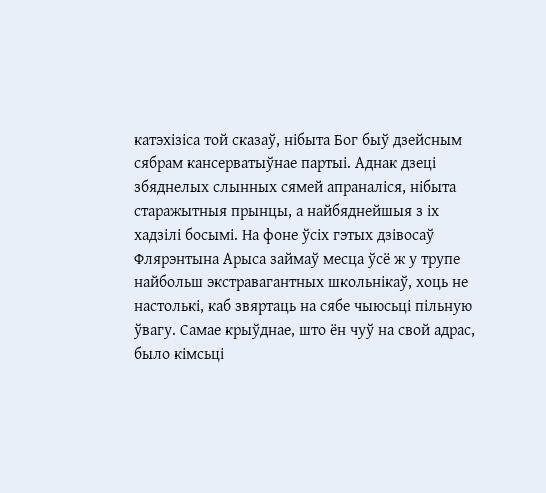катэхізіса той сказаў, нібыта Бог быў дзейсным сябрам кансерватыўнае партыі. Аднак дзеці збяднелых слынных сямей апраналіся, нібыта старажытныя прынцы, а найбяднейшыя з іх хадзілі босымі. На фоне ўсіх гэтых дзівосаў Флярэнтына Арыса займаў месца ўсё ж у трупе найбольш экстравагантных школьнікаў, хоць не настолькі, каб звяртаць на сябе чыюсьці пільную ўвагу. Самае крыўднае, што ён чуў на свой адрас, было кімсьці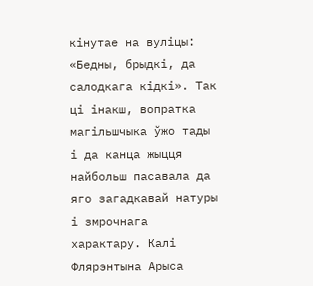кінутае на вуліцы: «Бедны, брыдкі, да салодкага кідкі». Так ці інакш, вопратка магільшчыка ўжо тады і да канца жыцця найбольш пасавала да яго загадкавай натуры і змрочнага характару. Калі Флярэнтына Арыса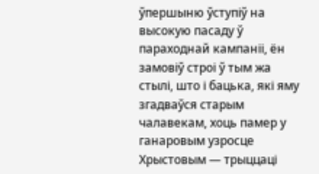ўпершыню ўступіў на высокую пасаду ў параходнай кампаніі, ён замовіў строі ў тым жа стылі, што і бацька, які яму згадваўся старым чалавекам, хоць памер у ганаровым узросце Хрыстовым — трыццаці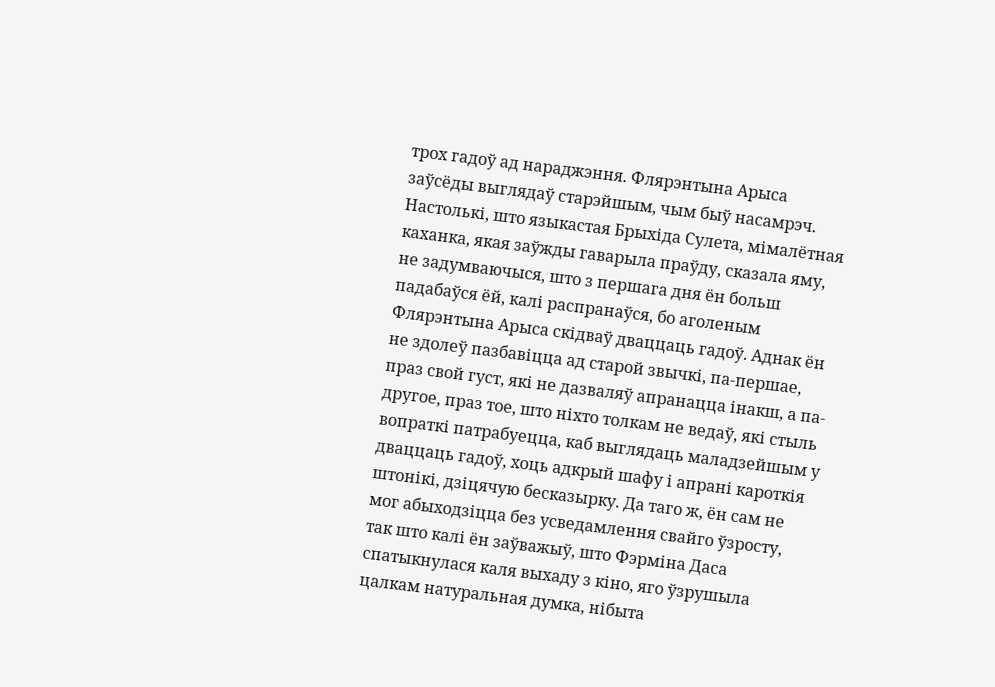трох гадоў ад нараджэння. Флярэнтына Арыса заўсёды выглядаў старэйшым, чым быў насамрэч. Настолькі, што языкастая Брыхіда Сулета, мімалётная каханка, якая заўжды гаварыла праўду, сказала яму, не задумваючыся, што з першага дня ён больш падабаўся ёй, калі распранаўся, бо аголеным Флярэнтына Арыса скідваў дваццаць гадоў. Аднак ён не здолеў пазбавіцца ад старой звычкі, па-першае, праз свой густ, які не дазваляў апранацца інакш, а па-другое, праз тое, што ніхто толкам не ведаў, які стыль вопраткі патрабуецца, каб выглядаць маладзейшым у дваццаць гадоў, хоць адкрый шафу і апрані кароткія штонікі, дзіцячую бесказырку. Да таго ж, ён сам не мог абыходзіцца без усведамлення свайго ўзросту, так што калі ён заўважыў, што Фэрміна Даса спатыкнулася каля выхаду з кіно, яго ўзрушыла цалкам натуральная думка, нібыта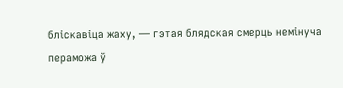бліскавіца жаху, — гэтая блядская смерць немінуча пераможа ў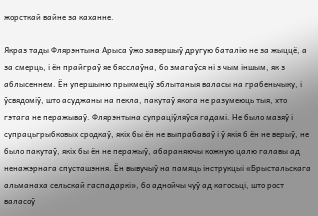жорсткай вайне за каханне.

Якраз тады Флярэнтына Арыса ўжо завершыў другую баталію не за жыццё, а за смерць, і ён прайграў яе бясслаўна, бо змагаўся ні з чым іншым, як з аблысеннем. Ён упершыню прыкмеціў зблытаныя валасы на грабеньчыку, і ўсвядоміў, што асуджаны на пекла, пакутаў якога не разумеюць тыя, хто гэтага не перажываў. Флярэнтына супраціўляўся гадамі. Не было мазяў і супрацьгрыбковых сродкаў, якіх бы ён не выпрабаваў і ў якія б ён не верыў, не было пакутаў, якіх бы ён не перажыў, абараняючы кожную цалю галавы ад ненажэрнага спусташэння. Ён вывучыў на памяць інструкцыі «Брыстальскага альманаха сельскай гаспадаркі», бо аднойчы чуў ад кагосьці, што рост валасоў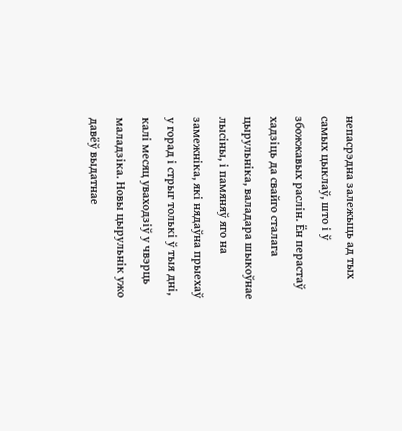непасрэдна залежыць ад тых самых цыклаў, што і ў збожжавых раслін. Ён перастаў хадзіць да свайго сталага цырульніка, валадара шыкоўнае лысіны, і памяняў яго на замежніка, які нядаўна прыехаў у горад і стрыг толькі ў тыя дні, калі месяц уваходзіў у чвэрць маладзіка. Новы цырульнік ужо давёў выдатнае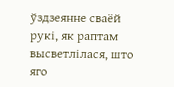ўздзеянне сваёй рукі, як раптам высветлілася, што яго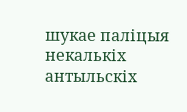шукае паліцыя некалькіх антыльскіх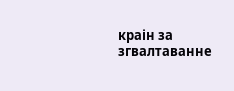краін за згвалтаванне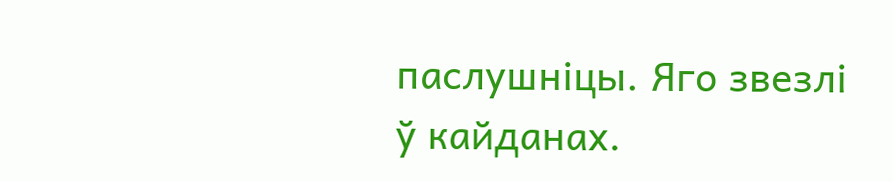паслушніцы. Яго звезлі ў кайданах.